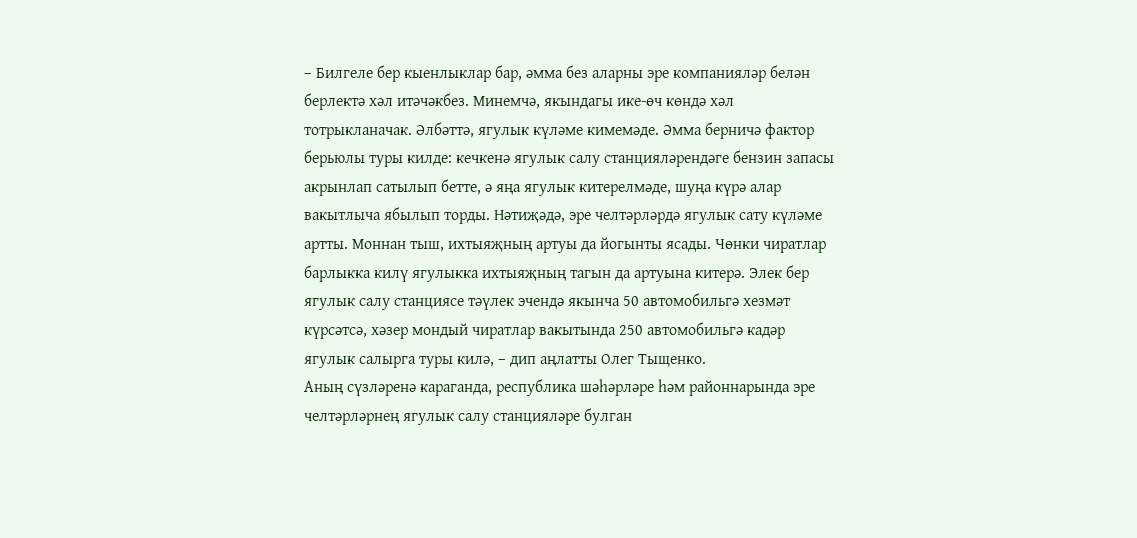– Билгеле бер кыенлыклар бар, әмма без аларны эре компанияләр белән берлектә хәл итәчәкбез. Минемчә, якындагы ике-өч көндә хәл тотрыкланачак. Әлбәттә, ягулык күләме кимемәде. Әмма берничә фактор берьюлы туры килде: кечкенә ягулык салу станцияләрендәге бензин запасы акрынлап сатылып бетте, ә яңа ягулык китерелмәде, шуңа күрә алар вакытлыча ябылып торды. Нәтиҗәдә, эре челтәрләрдә ягулык сату күләме артты. Моннан тыш, ихтыяҗның артуы да йогынты ясады. Чөнки чиратлар барлыкка килү ягулыкка ихтыяҗның тагын да артуына китерә. Элек бер ягулык салу станциясе тәүлек эчендә якынча 50 автомобильгә хезмәт күрсәтсә, хәзер мондый чиратлар вакытында 250 автомобильгә кадәр ягулык салырга туры килә, – дип аңлатты Олег Тыщенко.
Аның сүзләренә караганда, республика шәһәрләре һәм районнарында эре челтәрләрнең ягулык салу станцияләре булган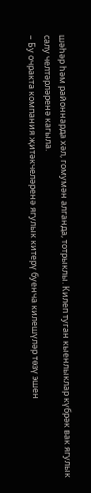шәһәр һәм районнарда хәл, гомумән алганда, тотрыклы. Килеп туган кыенлыклар күбрәк вак ягулык салу челтәрләренә кагыла.
– Бу очракта компания җитәкчеләренә ягулык китерү буенча килешүләр төзү эшен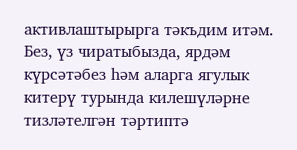активлаштырырга тәкъдим итәм. Без, үз чиратыбызда, ярдәм күрсәтәбез һәм аларга ягулык китерү турында килешүләрне тизләтелгән тәртиптә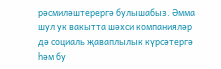рәсмиләштерергә булышабыз. Әмма шул ук вакытта шәхси компанияләр дә социаль җаваплылык күрсәтергә һәм бу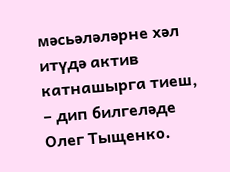мәсьәләләрне хәл итүдә актив катнашырга тиеш, – дип билгеләде Олег Тыщенко.